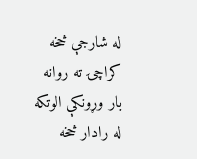له شارجې څخه کراچۍ ته روانه بار وړونکې الوتکه له رادار څخه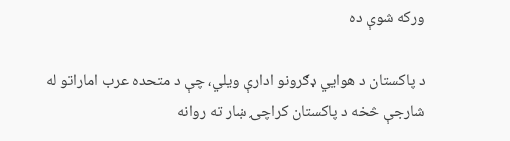ورکه شوې ده

د پاکستان د هوایي ډګرونو ادارې ويلي، چې د متحده عرب اماراتو له شارجې څخه د پاکستان کراچۍ ښار ته روانه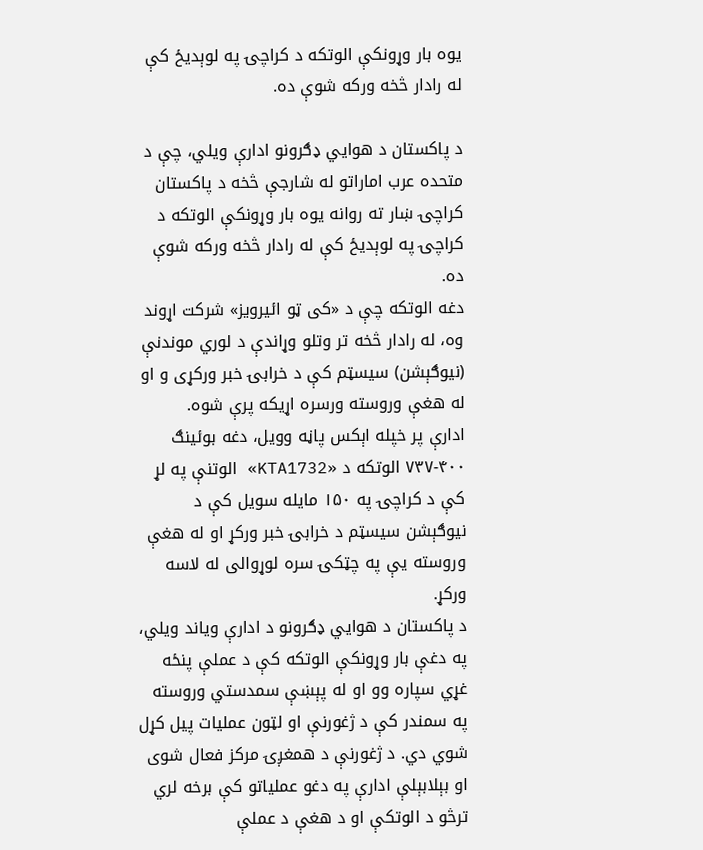یوه بار وړونکې الوتکه د کراچۍ په لوېدیځ کې له رادار څخه ورکه شوې ده.

د پاکستان د هوایي ډګرونو ادارې ويلي، چې د متحده عرب اماراتو له شارجې څخه د پاکستان کراچۍ ښار ته روانه یوه بار وړونکې الوتکه د کراچۍ په لوېدیځ کې له رادار څخه ورکه شوې ده.
دغه الوتکه چې د «کی ټو ائیرویز» شرکت اړوند وه، له رادار څخه تر وتلو وړاندې د لوري موندنې (نیوګېشن) سیسټم کې د خرابۍ خبر ورکړی و او له هغې وروسته ورسره اړیکه پرې شوه.
ادارې پر خپله اېکس پاڼه وويل، دغه بوئینګ ۴۰۰-۷۳۷ الوتکه د «KTA1732» الوتنې په لړ کې د کراچۍ په ۱۵۰ مایله سویل کې د نیوګېشن سیسټم د خرابۍ خبر ورکړ او له هغې وروسته یې په چټکۍ سره لوړوالی له لاسه ورکړ.
د پاکستان د هوایي ډګرونو د ادارې ویاند ویلي، په دغې بار وړونکې الوتکه کې د عملې پنځه غړي سپاره وو او له پېښې سمدستي وروسته په سمندر کې د ژغورنې او لټون عملیات پیل کړل شوي دي. د ژغورنې د همغږۍ مرکز فعال شوی او بېلابېلې ادارې په دغو عملیاتو کې برخه لري ترڅو د الوتکې او د هغې د عملې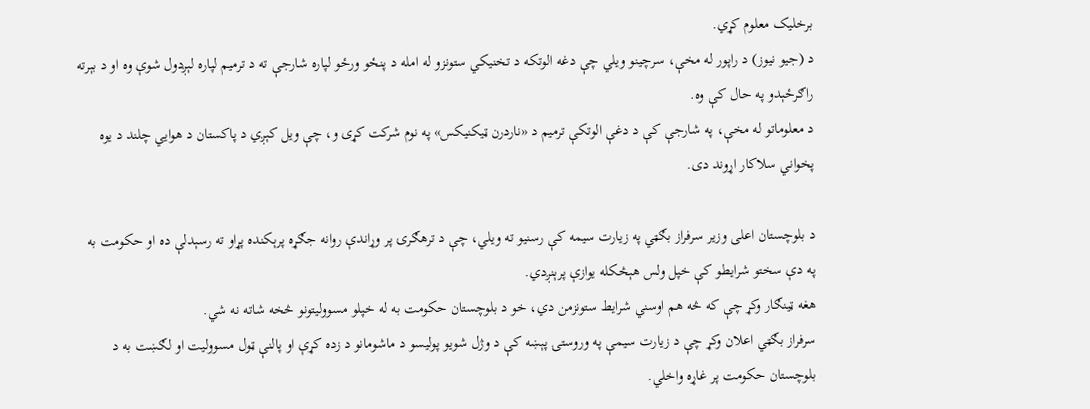برخلیک معلوم کړي.
د (جيو نيوز) د راپور له مخې، سرچینو ویلي چې دغه الوتکه د تخنیکي ستونزو له امله د پنځو ورځو لپاره شارجې ته د ترمیم لپاره لېږدول شوې وه او د بېرته راګرځېدو په حال کې وه.
د معلوماتو له مخې، په شارجې کې د دغې الوتکې ترمیم د «ناردرن ټیکنیکس» په نوم شرکت کړی و، چې ویل کېږي د پاکستان د هوايي چلند د یوه پخواني سلاکار اړوند دی.

د بلوچستان اعلی وزیر سرفراز بګټي په زیارت سیمه کې رسنیو ته ویلي، چې د ترهګرۍ پر وړاندې روانه جګړه پرېکنده پړاو ته رسېدلې ده او حکومت به په دې سختو شرایطو کې خپل ولس هېڅکله یوازې پرېنږدي.
هغه ټینګار وکړ چې که څه هم اوسني شرایط ستونزمن دي، خو د بلوچستان حکومت به له خپلو مسوولیتونو څخه شاته نه شي.
سرفراز بګټي اعلان وکړ چې د زیارت سیمې په وروستۍ پېښه کې د وژل شویو پولیسو د ماشومانو د زده کړې او پالنې ټول مسوولیت او لګښت به د بلوچستان حکومت پر غاړه واخلي.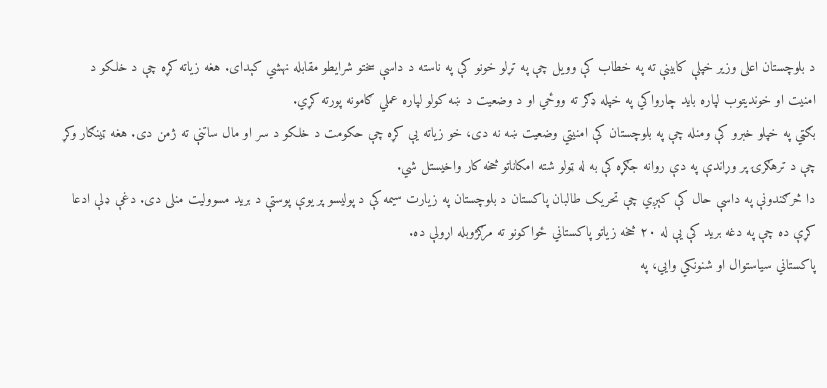د بلوچستان اعلی وزیر خپلې کابینې ته په خطاب کې وویل چې په تړلو خونو کې په ناسته د داسې سختو شرایطو مقابله نهشي کېدای. هغه زیاته کړه چې د خلکو د امنیت او خوندیتوب لپاره باید چارواکي په خپله ډګر ته ووځي او د وضعیت د ښه کولو لپاره عملي ګامونه پورته کړي.
بګټي په خپلو خبرو کې ومنله چې په بلوچستان کې امنیتي وضعیت ښه نه دی، خو زیاته یې کړه چې حکومت د خلکو د سر او مال ساتنې ته ژمن دی. هغه ټینګار وکړ چې د ترهګرۍ پر وړاندې په دې روانه جګړه کې به له ټولو شته امکاناتو څخه کار واخیستل شي.
دا څرګندونې په داسې حال کې کېږي چې تحریک طالبان پاکستان د بلوچستان په زیارت سیمه کې د پولیسو پر یوې پوستې د برید مسوولیت منلی دی. دغې ډلې ادعا کړې ده چې په دغه برید کې یې له ۲۰ څخه زیاتو پاکستاني ځواکونو ته مرګژوبله اړولې ده.
پاکستاني سياستوال او شنونکي وايي، په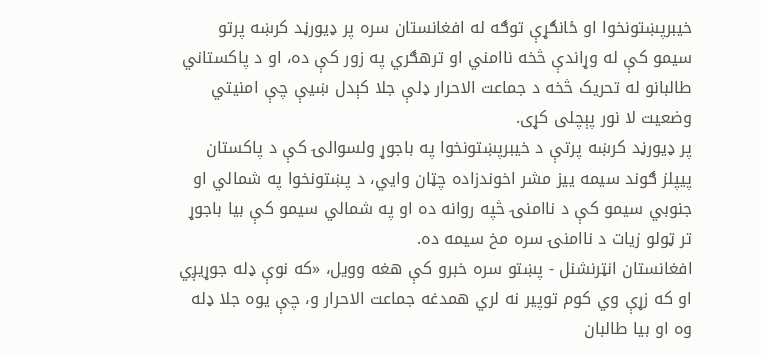خيبرپښتونخوا او ځانګړې توګه له افغانستان سره پر ډیورڼد کرښه پرتو سيمو کې له وړاندې څخه ناامني او ترهګري په زور کې ده، او د پاکستاني طالبانو له تحريک څخه د جماعت الاحرار ډلې جلا کېدل ښيې چې امنيتي وضعيت لا نور پېچلی کړی.
پر ډیورڼد کرښه پرتې د خيبرپښتونخوا په باجوړ ولسوالۍ کې د پاکستان پيپلز ګوند سیمه ييز مشر اخوندزاده چټان وايي، د پښتونخوا په شمالي او جنوبي سيمو کې د ناامنۍ څپه روانه ده او په شمالي سيمو کې بيا باجوړ تر ټولو زيات د ناامنۍ سره مخ سيمه ده.
افغانستان انټرنشنل - پښتو سره خبرو کې هغه وويل، «که نوې ډله جوړيږي او که زړې وي کوم توپير نه لري همدغه جماعت الاحرار و، چې یوه جلا ډله وه او بیا طالبان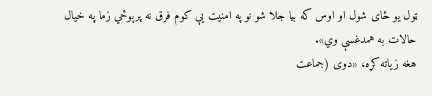ټول يو ځای شول او اوس که بيا جلا شو نو په امنيت یې کوم فرق نه پرېوځي زما په خيال حالات به همدغسې وي».
هغه زياته کړه، «دوی (جماعت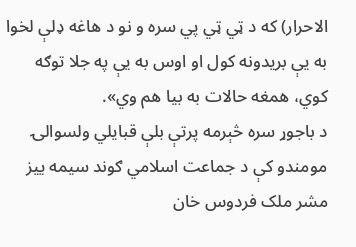الاحرار) که د ټي ټي پي سره و نو د هاغه ډلې لخوا به یې بریدونه کول او اوس به یې په جلا توګه کوي، همغه حالات به بيا هم وي».
د باجوړ سره څېرمه پرتې بلې قبايلي ولسوالۍ مومندو کې د جماعت اسلامي ګوند سیمه ييز مشر ملک فردوس خان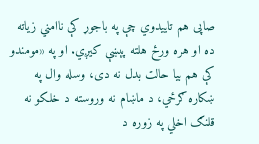صاپی هم تاييدوي چې په باجوړ کې ناامني زياته ده او هره ورځ هلته پېښې کيږي. او په «مومندو کې هم بیا حالت بدل نه دی، وسله وال په ښکاره ګرځي، د ماښام نه وروسته د خلکو نه قلنګ اخلي په زوره د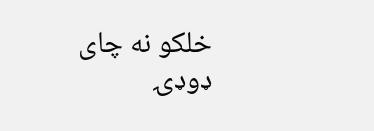خلکو نه چای ډوډۍ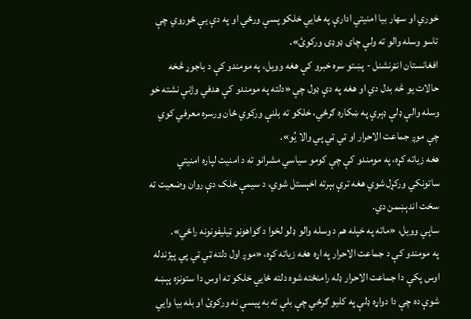خوري او سهار بيا امنيتي ادارې په ځايي خلکو پسې ورځي او په دې یې ځوروي چې تاسو وسله والو ته ولې چای ډوډۍ ورکوئ».
افغانستان انټرنشنل - پښتو سره خبرو کې هغه وويل، په مومندو کې د باجوړ څخه حالات يو څه بدل دي او هغه په دې ډول چې «دلته په مومندو کې هدفي وژنې نشته خو وسله والې ډلې ډېرې په ښکاره ګرځي، خلکو ته بلنې ورکوي ځان ورسره معرفي کوي چې موږ جماعت الاحرار او ټي ټي پي والا يُو».
هغه زياته کړه، په مومندو کې چې کومو سياسي مشرانو ته د امنيت لپاره امنيتي ساتونکي ورکړل شوي هغه ترې بېرته اخېستل شوي، د سيمې خلک دې روان وضعيت ته سخت اندېښمن دي.
ساپي وويل، «ماته په خپله هم د وسله والو ډلو لخوا د ګواهونو ټيليفونونه راځي».
په مومندو کې د جماعت الاحرار په اړه هغه زیاته کړه، «موږ اول دلته ټي ټي پي پېژندله اوس پکې دا جماعت الاحرار ډله رامنځته شوه دلته ځايي خلکو ته اوس دا ستونزه پېښه شوې ده چې دا دواړه ډلې په کليو ګرځي چې بلې ته به پيسې نه ورکوئ او بله بيا وايي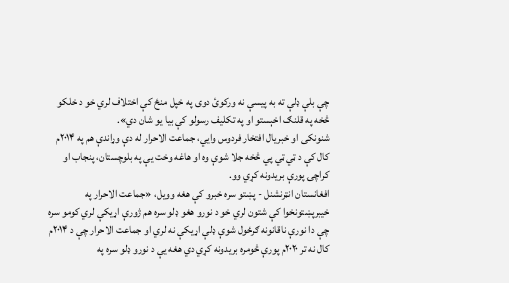چې بلې ډلې ته به پيسې نه ورکوئ دوی په خپل منځ کې اختلاف لري خو د خلکو څخه په قلنګ اخېستو او په تکليف رسولو کې بیا یو شان دي».
شنونکی او خبريال افتخار فردوس وايي، جماعت الاحرار له دې وړاندې هم په ۲۰۱۴م کال کې د ټي ټي پي څخه جلا شوې وه او هاغه وخت یې په بلوچستان، پنجاب او کراچۍ پورې بریدونه کړي وو.
افغانستان انټرنشنل - پښتو سره خبرو کې هغه وويل، «جماعت الاحرار په خيبرپښتونخوا کې شتون لري خو د نورو هغو ډلو سره هم ژورې اړيکې لري کومو سره چې دا نورې ناقانونه ګرځول شوې ډلې اړيکې نه لري او جماعت الاحرار چې د ۲۰۱۴م کال نه تر ۲۰۲۰م پورې څومره بريدونه کړي دي هغه یې د نورو ډلو سره په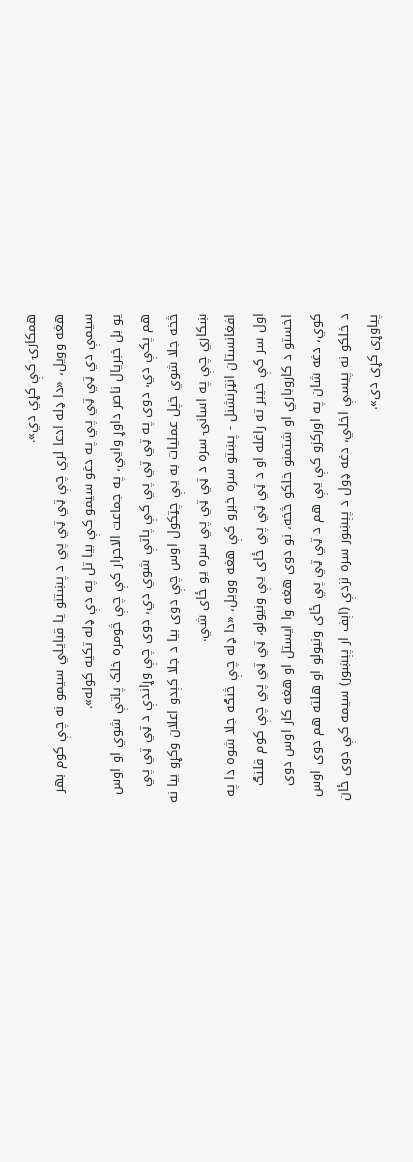همکارۍ کې کړي دي».
هغه وويل، «دا ډله ادعا لري چې ټي ټي پي د پښتنو يا قبايلي سيمو نه چې کوم بهر سيمې دي ټي ټي پي په دغو سيمو کې بيا تل په دې ډله تکيه کوله».
يو بل خبريال ناصر داوړ وايي، په جماعت الاحرار کې چې څومره خلک پاتې شوي او اوس هم پکې دي، دوی په ټي ټي پي کې پاتې شوي دي، دوی چې وړاندې د ټي ټي پي څخه جلا شوي خپل عمليات به یې چټکول اوس چې دوی بیا د جلا کېدو اعلان وکړو بيا نه ښکاري چې په اسانۍ سره د ټي ټي پي سره يو ځای شي.
افغانستان انټرنشنل - پښتو سره خبرو کې هغه وويل، «دا ډله چې څنګه جلا شوه دا په اول سر کې خيبر ته راغله او د ټي ټي پي ځای یې ونيولو، ټي ټي پي چې کوم قلنګ اخستو د کاروباري او شتمنو خلکو څخه، نو دوی هغه وا ايستل او هغه کار اوس دوی کوي، دغه شان په اورکزو کې یې هم د ټي ټي پي ځای ونيولو او هلته هم دوی اوس د خلکو نه پيسې اخلي، دغه ډول د پېښور سره نزدې (اېف ار پېښور) سيمه کې دوی ځان پياوړی کړی دی».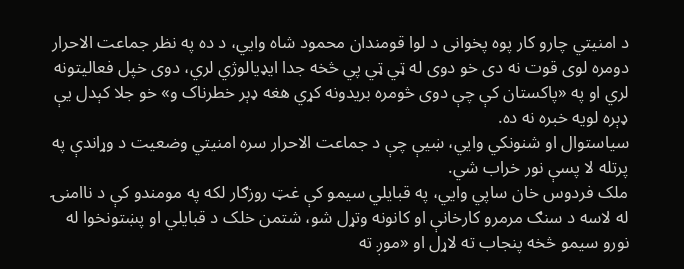د امنیتي چارو کار پوه پخوانی د لوا قومندان محمود شاه وايي، د ده په نظر جماعت الاحرار دومره لوی قوت نه دی خو دوی له ټي ټي پي څخه جدا ايډيالوژي لري، دوی خپل فعاليتونه لري او په «پاکستان کې چې دوی څومره بريدونه کړي هغه ډېر خطرناک و» خو جلا کېدل یې ډېره لويه خبره نه ده.
سیاستوال او شنونکي وايي، ښيې چې د جماعت الاحرار سره امنیتي وضعيت د وړاندې په پرتله لا پسې نور خراب شي.
ملک فردوس خان ساپي وايي، په قبايلي سيمو کې غټ روزګار لکه په مومندو کې د ناامنۍ له لاسه د سنګ مرمرو کارخانې او کانونه وتړل شو، شتمن خلک د قبايلي او پښتونخوا له نورو سيمو څخه پنجاب ته لاړل او «موږ ته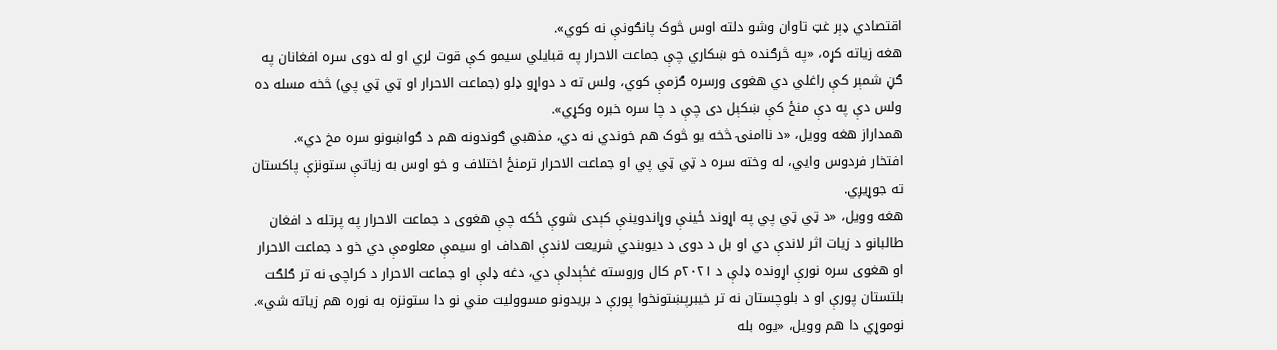اقتصادي ډېر غټ تاوان وشو دلته اوس څوک پانګونې نه کوي».
هغه زياته کړه، «په څرګنده خو ښکاري چې جماعت الاحرار په قبايلي سيمو کې قوت لري او له دوی سره افغانان په ګڼ شمېر کې راغلي دي هغوی ورسره ګزمې کوي، ولس ته د دواړو ډلو (جماعت الاحرار او ټي ټي پي) څخه مسله ده ولس دې په دې منځ کې ښکېل دی چې د چا سره خبره وکړي».
همداراز هغه وويل، «د ناامنۍ څخه يو څوک هم خوندي نه دي، مذهبي ګوندونه هم د ګواښونو سره مخ دي».
افتخار فردوس وايي، له وخته سره د ټي ټي پي او جماعت الاحرار ترمنځ اختلاف و خو اوس به زياتې ستونزې پاکستان ته جوړيږي.
هغه وويل، «د ټي ټي پي په اړوند ځینې وړاندوينې کېدی شوې ځکه چې هغوی د جماعت الاحرار په پرتله د افغان طالبانو د زيات اثر لاندې دي او بل د دوی د ديوبندي شريعت لاندې اهداف او سيمې معلومې دي خو د جماعت الاحرار او هغوی سره نورې اړونده ډلې د ۲۰۲۱م کال وروسته غځېدلې دي، دغه ډلې او جماعت الاحرار د کراچۍ نه تر ګلګت بلتستان پورې او د بلوچستان نه تر خيبرپښتونخوا پورې د بريدونو مسووليت مني نو دا ستونزه به نوره هم زیاته شي».
نوموړي دا هم وويل، «يوه بله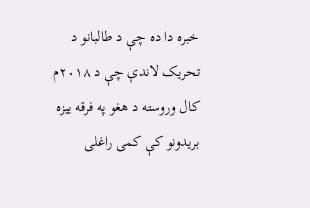خبره دا ده چې د طالبانو د تحریک لاندې چې د ۲۰۱۸م کال وروسته د هغو په فرقه ييزه بريدونو کې کمی راغلی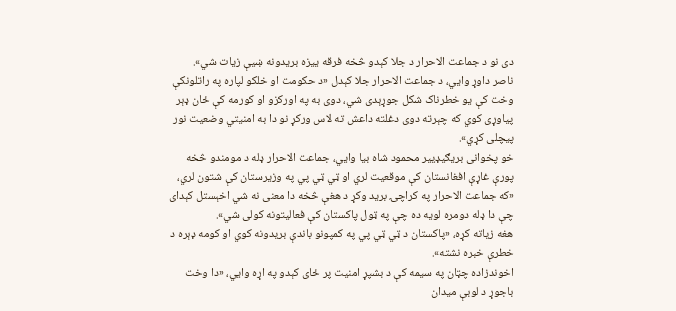دی نو د جماعت الاحرار د جلا کېدو څخه فرقه ييزه بريدونه ښيې زیات شي».
ناصر داوړ وايي، د جماعت الاحرار جلا کېدل «د حکومت او خلکو لپاره په راتلونکې وخت کې يو خطرناک شکل جوړېدی شي، دوی به په اورکزو او کورمه کې ځان ډېر پياوړی کوي که چېرته دوی دغلته داعش ته لاس ورکړ نو دا به امنیتي وضعيت نور پيچلی کړي».
خو پخوانی بريګيډيير محمود شاه بيا وايي، جماعت الاحرار ډله د مومندو څخه پورې غاړې افغانستان کې موقعيت لري او ټي ټي پي په وزيرستان کې شتون لري، «که جماعت الاحرار په کراچۍ بريد وکړ د هغې څخه دا معنی نه شي اخېستل کېدای چې دا ډله دومره لويه ده چې په ټول پاکستان کې فعاليتونه کولی شي».
هغه زياته کړه، «پاکستان د ټي ټي پي په کمپونو باندې بریدونه کوي او کومه ډېره د خطرې خبره نشته».
اخوندزاده چټان په سيمه کې د بشپړ امنیت پر ځای کېدو په اړه وايي، «دا وخت باجوړ د لوبې ميدان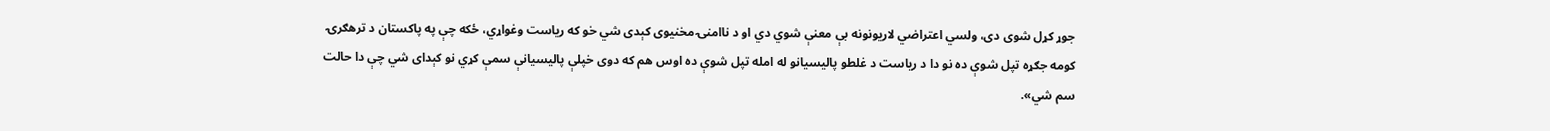جوړ کړل شوی دی، ولسي اعتراضي لاريونونه بې معنې شوي دي او د ناامنۍ مخنيوی کېدی شي خو که رياست وغواړي، ځکه چې په پاکستان د ترهګرۍ کومه جګړه تپل شوې ده نو دا د رياست د غلطو پالیسيانو له امله تپل شوې ده اوس هم که دوی خپلې پاليسيانې سمې کړي نو کېدای شي چې دا حالت سم شي».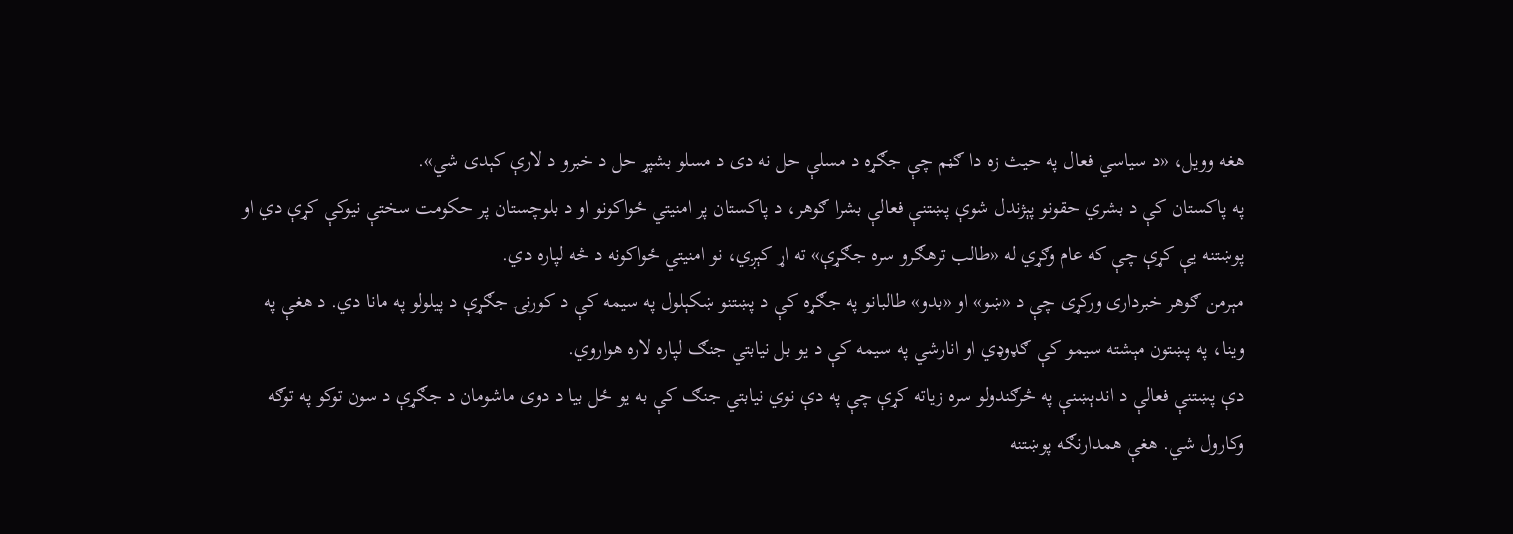هغه وويل، «د سياسي فعال په حيث زه دا ګڼم چې جګړه د مسلې حل نه دی د مسلو بشپړ حل د خبرو د لارې کېدی شي».
په پاکستان کې د بشري حقونو پېژندل شوې پښتنې فعالې بشرا ګوهر، د پاکستان پر امنیتي ځواکونو او د بلوچستان پر حکومت سختې نیوکې کړې دي او پوښتنه یې کړې چې که عام وګړي له «طالب ترهګرو سره جګړې» ته اړ کېږي، نو امنیتي ځواکونه د څه لپاره دي.
مېرمن ګوهر خبرداری ورکړی چې د «ښو» او «بدو» طالبانو په جګړه کې د پښتنو ښکېلول په سیمه کې د کورنۍ جګړې د پیلولو په مانا دي. د هغې په وینا، په پښتون مېشته سیمو کې ګډوډي او انارشي په سیمه کې د یو بل نیابتي جنګ لپاره لاره هواروي.
دې پښتنې فعالې د اندېښنې په څرګندولو سره زیاته کړې چې په دې نوي نیابتي جنګ کې به یو ځل بیا د دوی ماشومان د جګړې د سون توکو په توګه وکارول شي. هغې همدارنګه پوښتنه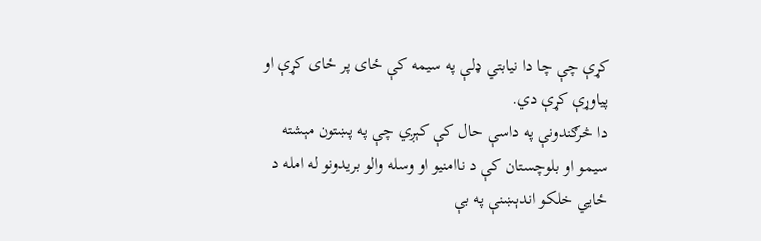کړې چې چا دا نیابتي ډلې په سیمه کې ځای پر ځای کړې او پیاوړې کړې دي.
دا څرګندونې په داسې حال کې کېږي چې په پښتون مېشته سیمو او بلوچستان کې د ناامنیو او وسله والو بریدونو له امله د ځايي خلکو اندېښنې په بې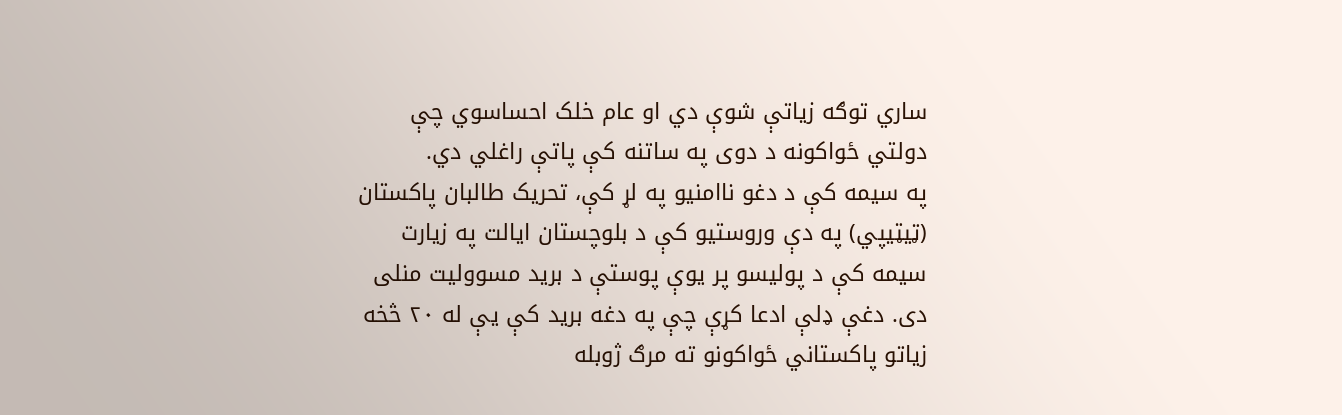ساري توګه زیاتې شوې دي او عام خلک احساسوي چې دولتي ځواکونه د دوی په ساتنه کې پاتې راغلي دي.
په سیمه کې د دغو ناامنیو په لړ کې، تحریک طالبان پاکستان (ټيټيپي) په دې وروستیو کې د بلوچستان ایالت په زیارت سیمه کې د پولیسو پر یوې پوستې د برید مسوولیت منلی دی. دغې ډلې ادعا کړې چې په دغه برید کې یې له ۲۰ څخه زیاتو پاکستاني ځواکونو ته مرګ ژوبله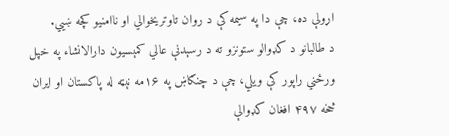اړولې ده، چې دا په سیمه کې د روان تاوتریخوالي او ناامنیو کچه ښيي.
د طالبانو د کډوالو ستونزو ته د رسېدنې عالي کمېسیون دارالانشاء په خپل ورځني راپور کې ویلي، چې د چنګاښ په ۱۶مه نېټه له پاکستان او ایران څخه ۴۹۷ افغان کډوالې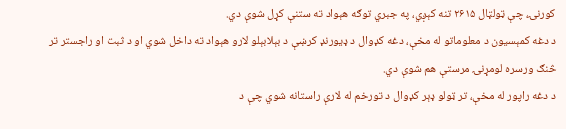کورنۍ، چې ټولټال ۲۶۱۵ تنه کېږي، په جبري توګه هېواد ته ستنې کړل شوې دي.
د دغه کمېسیون د معلوماتو له مخې، دغه کډوال د ډیورنډ کرښې د بېلابېلو لارو هېواد ته داخل شوي او د ثبت او راجستر تر څنګ ورسره لومړنۍ مرستې هم شوې دي.
د دغه راپور له مخې، تر ټولو ډېر کډوال د تورخم له لارې راستانه شوي چې د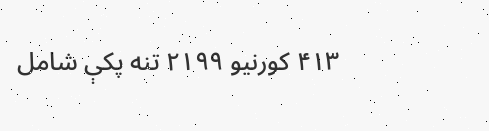۴۱۳ کورنیو ۲۱۹۹ تنه پکې شامل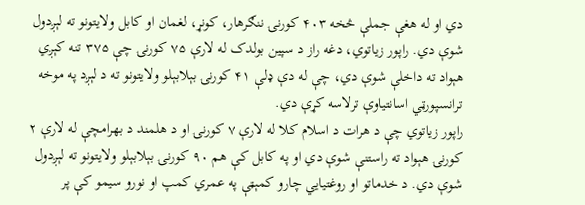دي او له هغې جملې څخه ۴۰۳ کورنۍ ننګرهار، کونړ، لغمان او کابل ولایتونو ته لېږدول شوې دي. راپور زیاتوي، دغه راز د سپین بولدک له لارې ۷۵ کورنۍ چې ۳۷۵ تنه کېږي هېواد ته داخلې شوې دي، چې له دې ډلې ۴۱ کورنۍ بېلابېلو ولایتونو ته د لېږد په موخه ترانسپورټي اسانتیاوې ترلاسه کړې دي.
راپور زیاتوي چې د هرات د اسلام کلا له لارې ۷ کورنۍ او د هلمند د بهرامچې له لارې ۲ کورنۍ هېواد ته راستنې شوې دي او په کابل کې هم ۹۰ کورنۍ بېلابېلو ولایتونو ته لېږدول شوې دي. د خدماتو او روغتیايي چارو کمېټې په عمري کمپ او نورو سیمو کې پر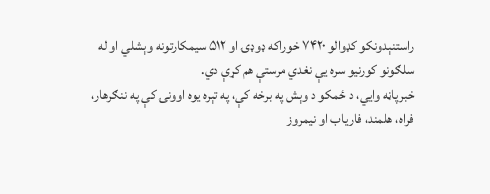راستنېدونکو کډوالو ۷۴۲۰ خوراکه ډوډۍ او ۵۱۲ سیمکارتونه وېشلي او له سلګونو کورنیو سره یې نغدي مرستې هم کړې دي.
خبرپاڼه وایي، د ځمکو د وېش په برخه کې، په تېره یوه اوونۍ کې په ننګرهار، فراه، هلمند، فاریاب او نیمروز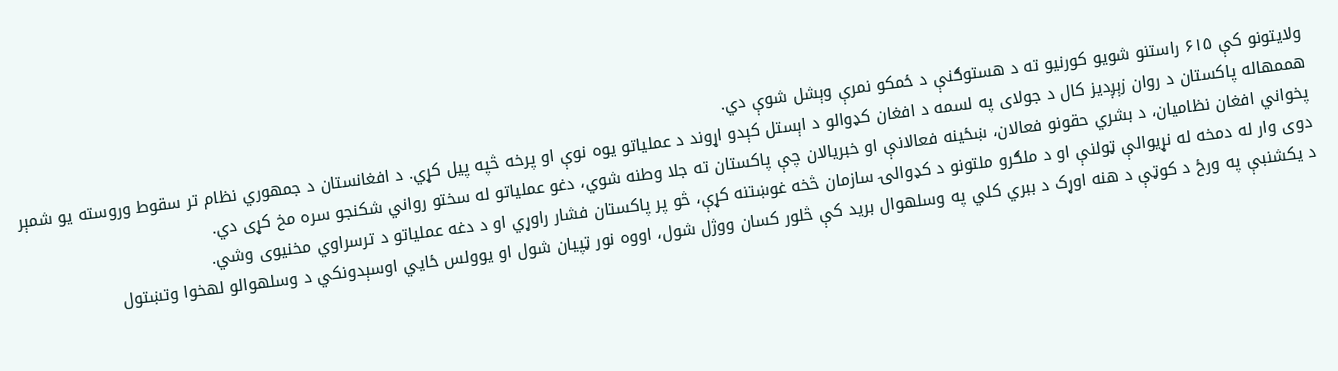ولایتونو کې ۶۱۵ راستنو شویو کورنیو ته د هستوګنې د ځمکو نمرې وېشل شوې دي.
هممهاله پاکستان د روان زېږدیز کال د جولای په لسمه د افغان کډوالو د اېستل کېدو اړوند د عملیاتو یوه نوې او پرخه څپه پیل کړي. د افغانستان د جمهوري نظام تر سقوط وروسته یو شمېر پخواني افغان نظامیان، د بشري حقونو فعالان، ښځینه فعالانې او خبریالان چې پاکستان ته جلا وطنه شوي، دغو عملیاتو له سختو رواني شکنجو سره مخ کړی دي.
دوی وار له دمخه له نړیوالې ټولنې او د ملګرو ملتونو د کډوالۍ سازمان څخه غوښتنه کړې، څو پر پاکستان فشار راوړي او د دغه عملیاتو د ترسراوي مخنیوی وشي.
د یکشنبې په ورځ د کوټې د هنه اوړک د ببري کلي په وسلهوال برید کې څلور کسان ووژل شول، اووه نور ټپیان شول او یوولس ځايي اوسېدونکي د وسلهوالو لهخوا وتښتول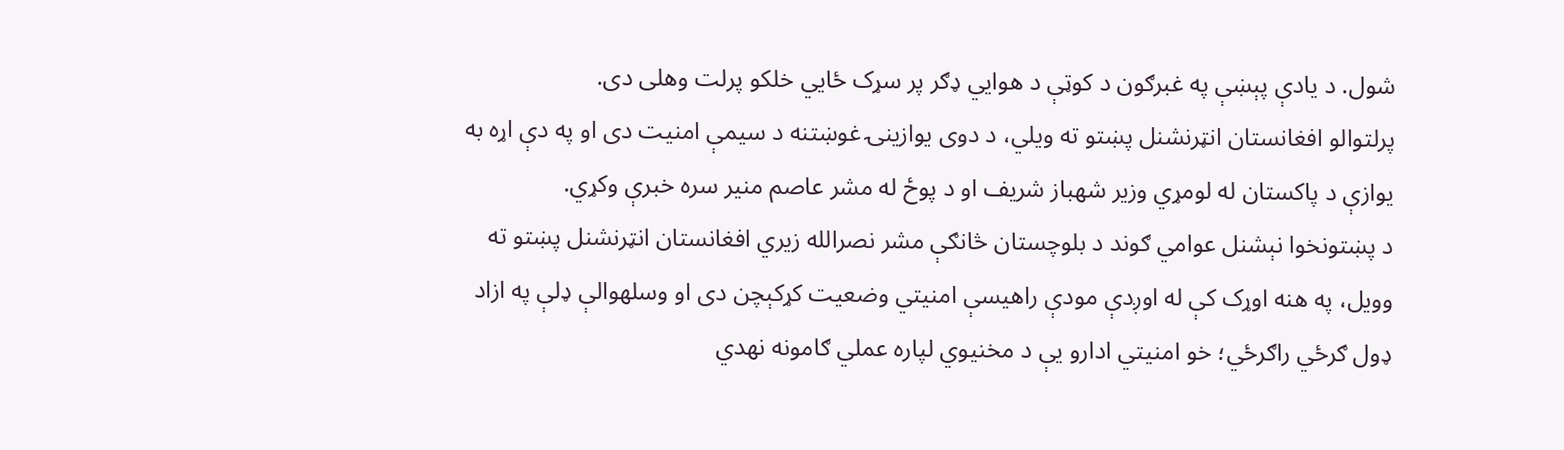شول. د یادې پېښې په غبرګون د کوټې د هوايي ډګر پر سړک ځايي خلکو پرلت وهلی دی.
پرلتوالو افغانستان انټرنشنل پښتو ته ویلي، د دوی یوازینۍ غوښتنه د سیمې امنیت دی او په دې اړه به یوازې د پاکستان له لومړي وزیر شهباز شریف او د پوځ له مشر عاصم منیر سره خبرې وکړي.
د پښتونخوا نېشنل عوامي ګوند د بلوچستان څانګې مشر نصرالله زیري افغانستان انټرنشنل پښتو ته وویل، په هنه اوړک کې له اوږدې مودې راهیسې امنیتي وضعیت کړکېچن دی او وسلهوالې ډلې په ازاد ډول ګرځي راګرځي؛ خو امنیتي ادارو یې د مخنیوي لپاره عملي ګامونه نهدي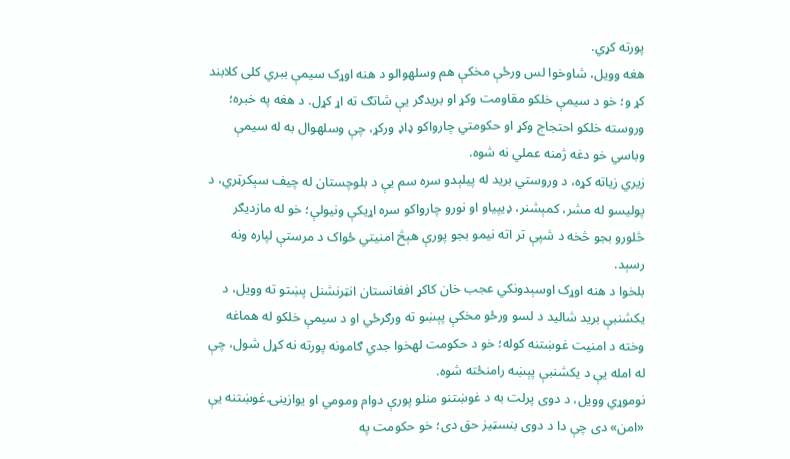پورته کړي.
هغه وویل، شاوخوا لس ورځې مخکې هم وسلهوالو د هنه اوړک سیمې ببري کلی کلابند کړ و؛ خو د سیمې خلکو مقاومت وکړ او بریدګر یې شاتګ ته اړ کړل. د هغه په خبره؛ وروسته خلکو احتجاج وکړ او حکومتي چارواکو ډاډ ورکړ، چې وسلهوال به له سیمې وباسي خو دغه ژمنه عملي نه شوه.
زیري زیاته کړه، د وروستي برید له پیلېدو سره سم یې د بلوچستان له چیف سېکرټري، د پولیسو له مشر، کمېشنر، ډيپياو او نورو چارواکو سره اړیکې ونیولې؛ خو له مازدیګر څلورو بجو څخه د شپې تر اته نیمو بجو پورې هېڅ امنیتي ځواک د مرستې لپاره ونه رسېد.
بلخوا د هنه اوړک اوسېدونکي عجب خان کاکړ افغانستان انټرنشنل پښتو ته وویل، د یکشنبې برید شالید د لسو ورځو مخکې پېښو ته ورګرځي او د سیمې خلکو له هماغه وخته د امنیت غوښتنه کوله؛ خو د حکومت لهخوا جدي ګامونه پورته نه کړل شول، چې له امله يې د یکشنبې پېښه رامنځته شوه.
نوموړي وويل، د دوی پرلت به د غوښتنو منلو پورې دوام ومومي او یوازینۍ غوښتنه یې «امن» دی چې دا د دوی بنسټیز حق دی؛ خو حکومت په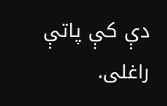دې کې پاتې راغلی.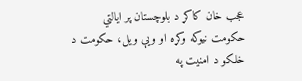عجب خان کاکړ د بلوچستان پر ایالتي حکومت نیوکه وکړه او ویې ویل، حکومت د خلکو د امنیت په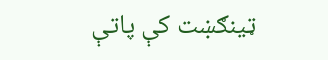ټینګښت کې پاتې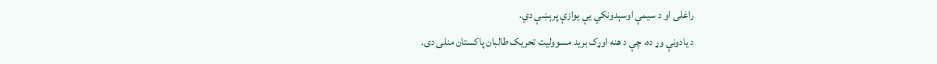راغلی او د سیمې اوسېدونکي یې یوازې پرېښې دي.
د یادونې وړ ده، چې د هنه اوړک برید مسوولیت تحریک طالبان پاکستان منلی دی.